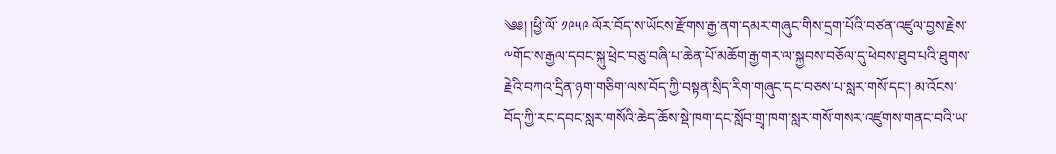༄༅། །ཕྱི་ལོ་ ༡༩༥༩ ལོར་བོད་ས་ཡོངས་རྫོགས་རྒྱ་ནག་དམར་གཞུང་གིས་དྲག་པོའི་བཙན་འཛུལ་བྱས་རྗེས་༸གོང་ས་རྒྱལ་དབང་སྐུ་ཕྲེང་བཅུ་བཞི་པ་ཆེན་པོ་མཆོག་རྒྱ་གར་ལ་སྐྱབས་བཅོལ་དུ་ཕེབས་ཐུབ་པའི་ཐུགས་རྗེའི་བཀའ་དྲིན་ཉག་གཅིག་ལས་བོད་ཀྱི་བསྟན་སྲིད་རིག་གཞུང་དང་བཅས་པ་སླར་གསོ་དང་། མ་འོངས་བོད་ཀྱི་རང་དབང་སླར་གསོའི་ཆེད་ཆོས་སྡེ་ཁག་དང་སློབ་གྲྭ་ཁག་སླར་གསོ་གསར་འཛུགས་གནང་བའི་ཡ་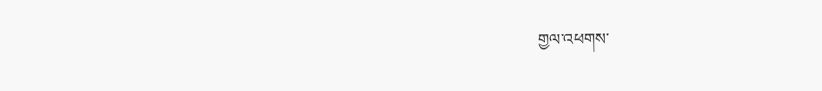གྱལ་འཕགས་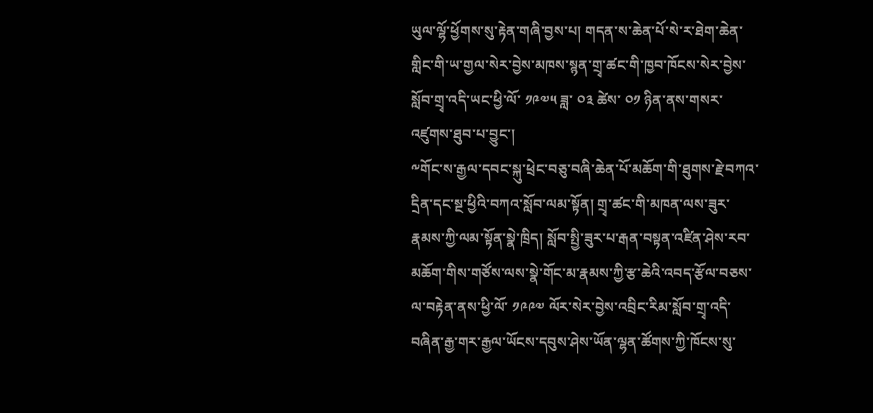ཡུལ་ལྷོ་ཕྱོགས་སུ་རྟེན་གཞི་བྱས་པ། གདན་ས་ཆེན་པོ་སེ་ར་ཐེག་ཆེན་གླིང་གི་ཡ་གྱལ་སེར་བྱེས་མཁས་སྙན་གྲྭ་ཚང་གི་ཁྱབ་ཁོངས་སེར་བྱེས་སློབ་གྲྭ་འདི་ཡང་ཕྱི་ལོ་ ༡༩༧༥ ཟླ་ ༠༣ ཚེས་ ༠༡ ཉིན་ནས་གསར་འཛུགས་ཐུབ་པ་བྱུང་།
༸གོང་ས་རྒྱལ་དབང་སྐུ་ཕྲེང་བཅུ་བཞི་ཆེན་པོ་མཆོག་གི་ཐུགས་རྗེ་བཀའ་དྲིན་དང་སྔ་ཕྱིའི་བཀའ་སློབ་ལམ་སྟོན། གྲྭ་ཚང་གི་མཁན་ལས་ཟུར་རྣམས་ཀྱི་ལམ་སྟོན་སྣེ་ཁྲིད། སློབ་སྤྱི་ཟུར་པ་རྒན་བསྟན་འཛིན་ཤེས་རབ་མཆོག་གིས་གཙོས་ལས་སྣེ་གོང་མ་རྣམས་ཀྱི་རྩ་ཆེའི་འབད་རྩོལ་བཅས་ལ་བརྟེན་ནས་ཕྱི་ལོ་ ༡༩༩༧ ལོར་སེར་བྱེས་འབྲིང་རིམ་སློབ་གྲྭ་འདི་བཞིན་རྒྱ་གར་རྒྱལ་ཡོངས་དབུས་ཤེས་ཡོན་ལྷན་ཚོགས་ཀྱི་ཁོངས་སུ་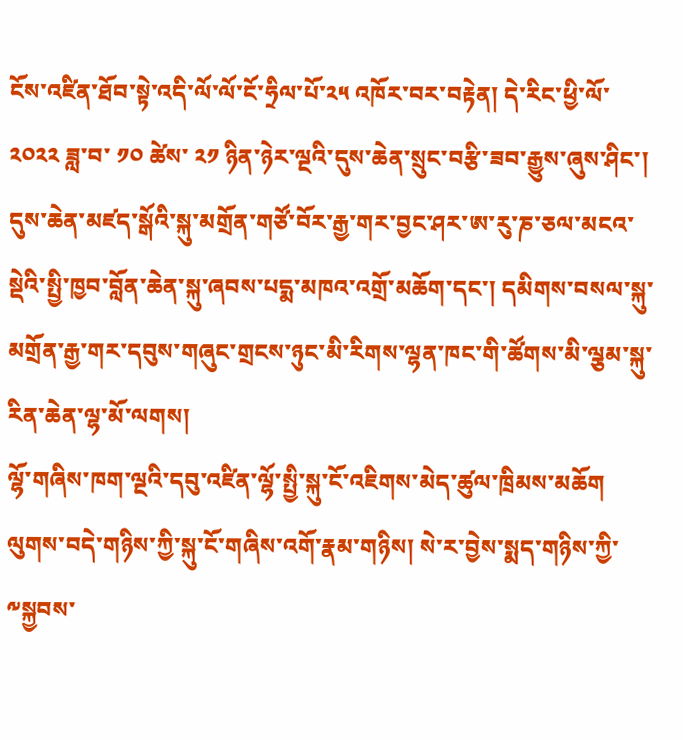ངོས་འཛིན་ཐོབ་སྟེ་འདི་ལོ་ལོ་ངོ་ཧྲིལ་པོ་༢༥ འཁོར་བར་བརྟེན། དེ་རིང་ཕྱི་ལོ་ ༢༠༢༢ ཟླ་བ་ ༡༠ ཚེས་ ༢༡ ཉིན་ཉེར་ལྔའི་དུས་ཆེན་སྲུང་བརྩི་ཟབ་རྒྱུས་ཞུས་ཤིང་། དུས་ཆེན་མཛད་སྒོའི་སྐུ་མགྲོན་གཙོ་བོར་རྒྱ་གར་བྱང་ཤར་ཨ་རུ་ཎ་ཅལ་མངའ་སྡེའི་སྤྱི་ཁྱབ་བློན་ཆེན་སྐུ་ཞབས་པདྨ་མཁའ་འགྲོ་མཆོག་དང་། དམིགས་བསལ་སྐུ་མགྲོན་རྒྱ་གར་དབུས་གཞུང་གྲངས་ཉུང་མི་རིགས་ལྷན་ཁང་གི་ཚོགས་མི་ལྕམ་སྐུ་རིན་ཆེན་ལྷ་མོ་ལགས།
ལྷོ་གཞིས་ཁག་ལྔའི་དབུ་འཛིན་ལྷོ་སྤྱི་སྐུ་ངོ་འཇིགས་མེད་ཚུལ་ཁྲིམས་མཆོག ལུགས་བདེ་གཉིས་ཀྱི་སྐུ་ངོ་གཞིས་འགོ་རྣམ་གཉིས། སེ་ར་བྱེས་སྨད་གཉིས་ཀྱི་༸སྐྱབས་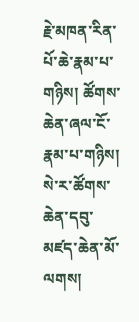རྗེ་མཁན་རིན་པོ་ཆེ་རྣམ་པ་གཉིས། ཚོགས་ཆེན་ཞལ་ངོ་རྣམ་པ་གཉིས། སེ་ར་ཚོགས་ཆེན་དབུ་མཛད་ཆེན་མོ་ལགས།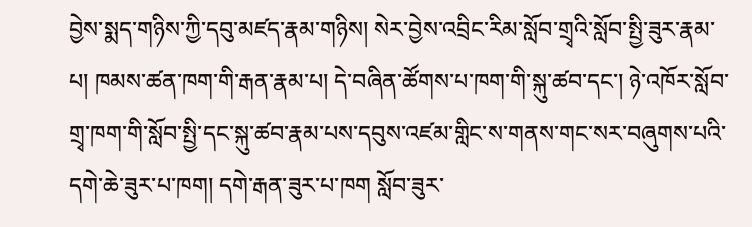བྱེས་སྨད་གཉིས་ཀྱི་དབུ་མཛད་རྣམ་གཉིས། སེར་བྱེས་འབྲིང་རིམ་སློབ་གྲྭའི་སློབ་སྤྱི་ཟུར་རྣམ་པ། ཁམས་ཚན་ཁག་གི་རྒན་རྣམ་པ། དེ་བཞིན་ཚོགས་པ་ཁག་གི་སྐུ་ཚབ་དང་། ཉེ་འཁོར་སློབ་གྲྭ་ཁག་གི་སློབ་སྤྱི་དང་སྐུ་ཚབ་རྣམ་པས་དབུས་འཛམ་གླིང་ས་གནས་གང་སར་བཞུགས་པའི་དགེ་ཆེ་ཟུར་པ་ཁག། དགེ་རྒན་ཟུར་པ་ཁག སློབ་ཟུར་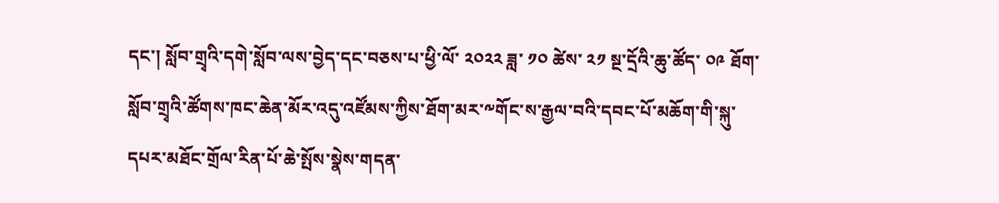དང་། སློབ་གྲྭའི་དགེ་སློབ་ལས་བྱེད་དང་བཅས་པ་ཕྱི་ལོ་ ༢༠༢༢ ཟླ་ ༡༠ ཚེས་ ༢༡ སྔ་དྲོའི་ཆུ་ཚོད་ ༠༩ ཐོག་སློབ་གྲྭའི་ཚོགས་ཁང་ཆེན་མོར་འདུ་འཛོམས་ཀྱིས་ཐོག་མར་༸གོང་ས་རྒྱལ་བའི་དབང་པོ་མཆོག་གི་སྐུ་དཔར་མཐོང་གྲོལ་རིན་པོ་ཆེ་སྤོས་སྣེས་གདན་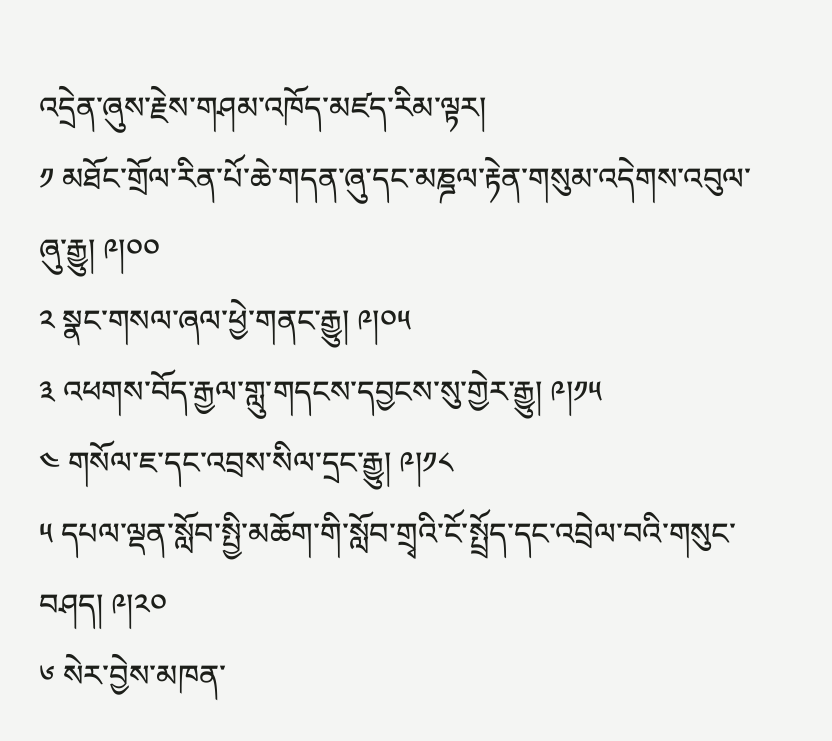འདྲེན་ཞུས་རྗེས་གཤམ་འཁོད་མཛད་རིམ་ལྟར།
༡ མཐོང་གྲོལ་རིན་པོ་ཆེ་གདན་ཞུ་དང་མཎྜལ་རྟེན་གསུམ་འདེགས་འབུལ་ཞུ་རྒྱུ། ༩།༠༠
༢ སྣང་གསལ་ཞལ་ཕྱེ་གནང་རྒྱུ། ༩།༠༥
༣ འཕགས་བོད་རྒྱལ་གླུ་གདངས་དབྱངས་སུ་གྱེར་རྒྱུ། ༩།༡༥
༤ གསོལ་ཇ་དང་འབྲས་སིལ་དྲང་རྒྱུ། ༩།༡༨
༥ དཔལ་ལྡན་སློབ་སྤྱི་མཆོག་གི་སློབ་གྲྭའི་ངོ་སྤྲོད་དང་འབྲེལ་བའི་གསུང་བཤད། ༩།༢༠
༦ སེར་བྱེས་མཁན་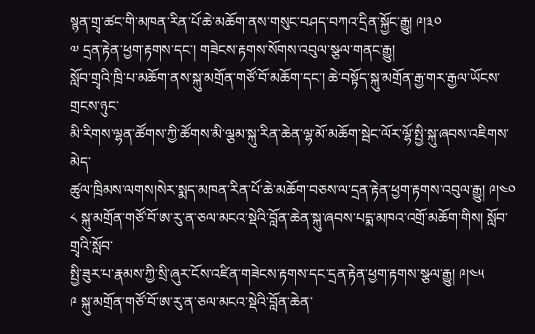སྙན་གྲྭ་ཚང་གི་མཁན་རིན་པོ་ཆེ་མཆོག་ནས་གསུང་བཤད་བཀའ་དྲིན་སྐྱོང་རྒྱུ། ༩།༣༠
༧ དྲན་རྟེན་ཕྱག་རྟགས་དང་། གཟེངས་རྟགས་སོགས་འབུལ་སྩལ་གནང་རྒྱུ།
སློབ་གྲྭའི་ཁྲི་པ་མཆོག་ནས་སྐུ་མགྲོན་གཙོ་བོ་མཆོག་དང་། ཆེ་བསྟོད་སྐུ་མགྲོན་རྒྱ་གར་རྒྱལ་ཡོངས་གྲངས་ཉུང་
མི་རིགས་ལྷན་ཚོགས་ཀྱི་ཚོགས་མི་ལྕམ་སྐུ་རིན་ཆེན་ལྷ་མོ་མཆོག་སྦེང་ལོར་ལྷོ་སྤྱི་སྐུ་ཞབས་འཇིགས་མེད་
ཚུལ་ཁྲིམས་ལགས།སེར་སྨད་མཁན་རིན་པོ་ཆེ་མཆོག་བཅས་ལ་དྲན་རྟེན་ཕྱག་རྟགས་འབུལ་རྒྱུ། ༩།༤༠
༨ སྐུ་མགྲོན་གཙོ་བོ་ཨ་རུ་ན་ཅལ་མངའ་སྡེའི་བློན་ཆེན་སྐུ་ཞབས་པདྨ་མཁའ་འགྲོ་མཆོག་གིས། སློབ་གྲྭའི་སློབ་
སྤྱི་ཟུར་པ་རྣམས་ཀྱི་སྲི་ཞུར་ངོས་འཛིན་གཟེངས་རྟགས་དང་དྲན་རྟེན་ཕྱག་རྟགས་སྩལ་རྒྱུ། ༩།༤༥
༩ སྐུ་མགྲོན་གཙོ་བོ་ཨ་རུ་ན་ཅལ་མངའ་སྡེའི་བློན་ཆེན་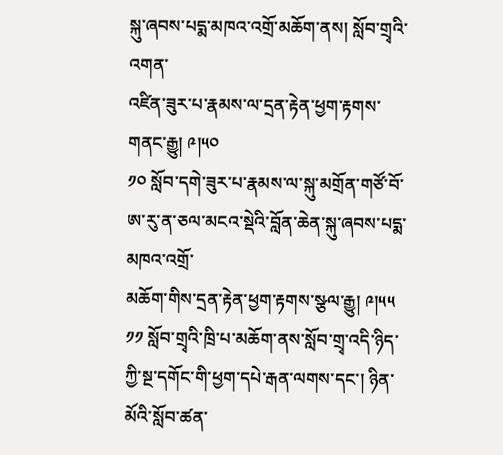སྐུ་ཞབས་པདྨ་མཁའ་འགྲོ་མཆོག་ནས། སློབ་གྲྭའི་འགན་
འཛིན་ཟུར་པ་རྣམས་ལ་དྲན་རྟེན་ཕྱག་རྟགས་གནང་རྒྱུ། ༩།༥༠
༡༠ སློབ་དགེ་ཟུར་པ་རྣམས་ལ་སྐུ་མགྲོན་གཙོ་བོ་ཨ་རུ་ན་ཅལ་མངའ་སྡེའི་བློན་ཆེན་སྐུ་ཞབས་པདྨ་མཁའ་འགྲོ་
མཆོག་གིས་དྲན་རྟེན་ཕྱག་རྟགས་སྩལ་རྒྱུ། ༩།༥༥
༡༡ སློབ་གྲྭའི་ཁྲི་པ་མཆོག་ནས་སློབ་གྲྭ་འདི་ཉིད་ཀྱི་སྔ་དགོང་གི་ཕྱག་དཔེ་རྒན་ལགས་དང་། ཉིན་མོའི་སློབ་ཚན་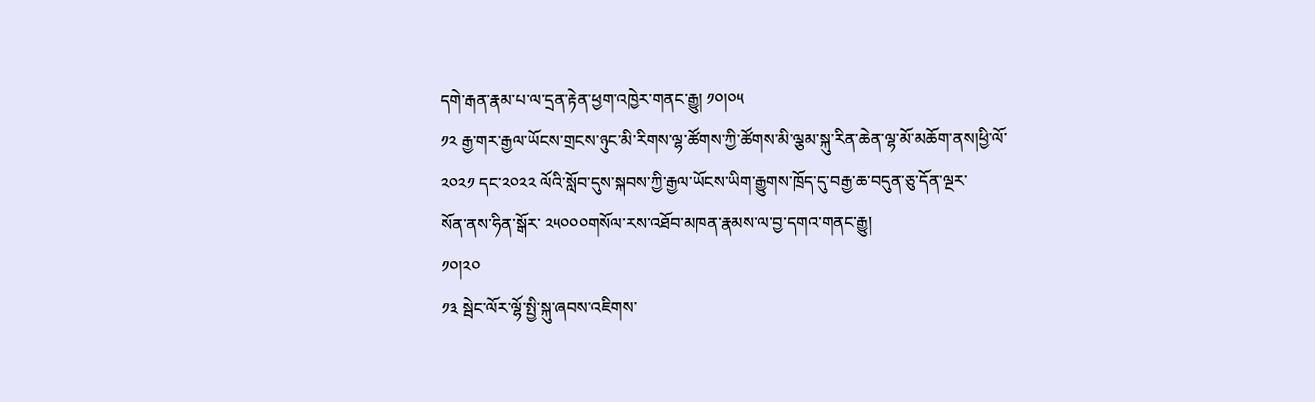དགེ་རྒན་རྣམ་པ་ལ་དྲན་རྟེན་ཕྱག་འཁྱེར་གནང་རྒྱུ། ༡༠།༠༥
༡༢ རྒྱ་གར་རྒྱལ་ཡོངས་གྲངས་ཉུང་མི་རིགས་ལྷ་ཚོགས་ཀྱི་ཚོགས་མི་ལྕམ་སྐུ་རིན་ཆེན་ལྷ་མོ་མཆོག་ནས།ཕྱི་ལོ་
༢༠༢༡ དང་༢༠༢༢ ལོའི་སློབ་དུས་སྐབས་ཀྱི་རྒྱལ་ཡོངས་ཡིག་རྒྱུགས་ཁྲོད་དུ་བརྒྱ་ཆ་བདུན་ཅུ་དོན་ལྔར་
སོན་ནས་ཧིན་སྒོར་ ༢༥༠༠༠གསོལ་རས་འཐོབ་མཁན་རྣམས་ལ་བྱ་དགའ་གནང་རྒྱུ།
༡༠།༢༠
༡༣ སྦེང་ལོར་ལྷོ་སྤྱི་སྐུ་ཞབས་འཇིགས་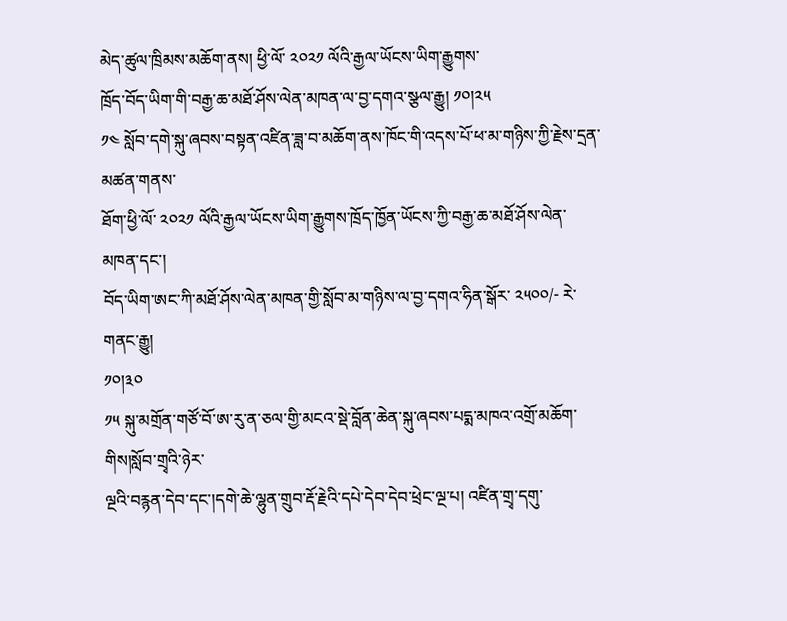མེད་ཚུལ་ཁྲིམས་མཆོག་ནས། ཕྱི་ལོ་ ༢༠༢༡ ལོའི་རྒྱལ་ཡོངས་ཡིག་རྒྱུགས་
ཁྲོད་བོད་ཡིག་གི་བརྒྱ་ཆ་མཐོ་ཤོས་ལེན་མཁན་ལ་བྱ་དགའ་སྩལ་རྒྱུ། ༡༠།༢༥
༡༤ སློབ་དགེ་སྐུ་ཞབས་བསྟན་འཛིན་ཟླ་བ་མཆོག་ནས་ཁོང་གི་འདས་པོ་ཕ་མ་གཉིས་ཀྱི་རྗེས་དྲན་མཚན་གནས་
ཐོག་ཕྱི་ལོ་ ༢༠༢༡ ལོའི་རྒྱལ་ཡོངས་ཡིག་རྒྱུགས་ཁྲོད་ཁྱོན་ཡོངས་ཀྱི་བརྒྱ་ཆ་མཐོ་ཤོས་ལེན་མཁན་དང་།
བོད་ཡིག་ཨང་ཀི་མཐོ་ཤོས་ལེན་མཁན་གྱི་སློབ་མ་གཉིས་ལ་བྱ་དགའ་ཧིན་སྒོར་ ༢༥༠༠/- རེ་གནང་རྒྱུ།
༡༠།༣༠
༡༥ སྐུ་མགྲོན་གཙོ་བོ་ཨ་རུ་ན་ཅལ་གྱི་མངའ་སྡེ་བློན་ཆེན་སྐུ་ཞབས་པདྨ་མཁའ་འགྲོ་མཆོག་གིས།སློབ་གྲྭའི་ཉེར་
ལྔའི་བརྙན་དེབ་དང་།དགེ་ཆེ་ལྷུན་གྲུབ་རྡོ་རྗེའི་དཔེ་དེབ་དེབ་ཕྲེང་ལྔ་པ། འཛིན་གྲྭ་དགུ་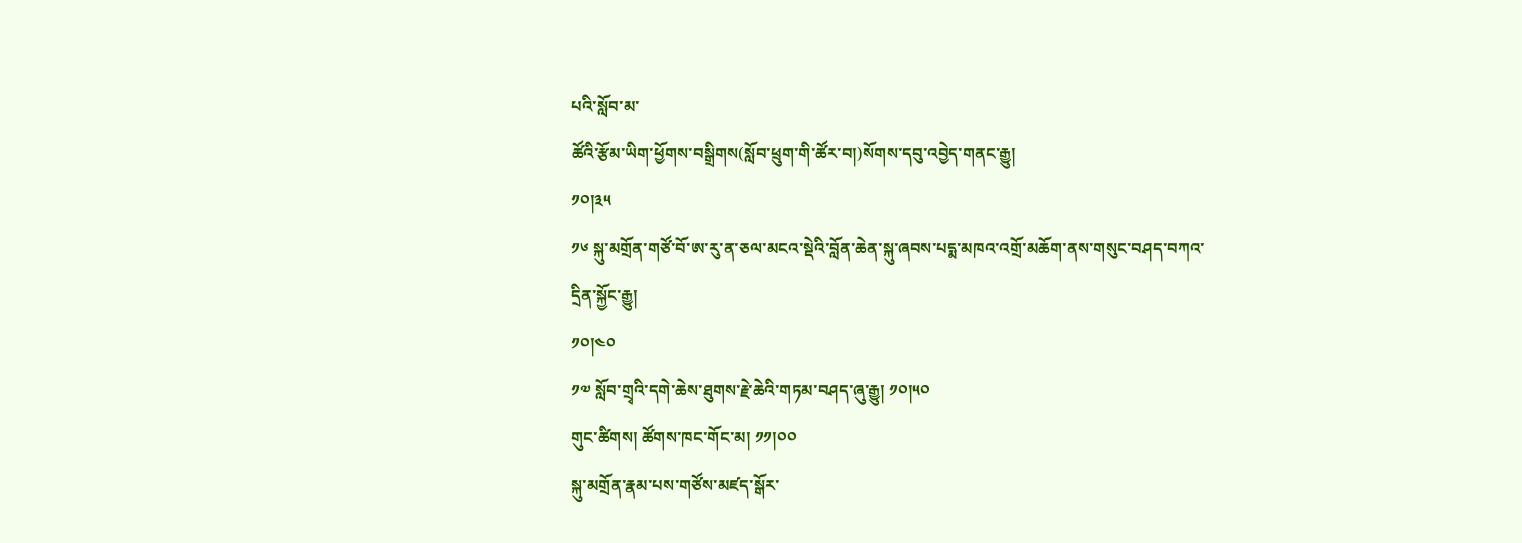པའི་སློབ་མ་
ཚོའི་རྩོམ་ཡིག་ཕྱོགས་བསྒྲིགས(སློབ་ཕྲུག་གི་ཚོར་བ།)སོགས་དབུ་འབྱེད་གནང་རྒྱུ།
༡༠།༣༥
༡༦ སྐུ་མགྲོན་གཙོ་བོ་ཨ་རུ་ན་ཅལ་མངའ་སྡེའི་བློན་ཆེན་སྐུ་ཞབས་པདྨ་མཁའ་འགྲོ་མཆོག་ནས་གསུང་བཤད་བཀའ་
དྲིན་སྐྱོང་རྒྱུ།
༡༠།༤༠
༡༧ སློབ་གྲྭའི་དགེ་ཆེས་ཐུགས་རྗེ་ཆེའི་གཏམ་བཤད་ཞུ་རྒྱུ། ༡༠།༥༠
གུང་ཚིགས། ཚོགས་ཁང་གོང་མ། ༡༡།༠༠
སྐུ་མགྲོན་རྣམ་པས་གཙོས་མཛད་སྒོར་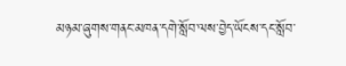མཉམ་ཞུགས་གནང་མཁན་དགེ་སློབ་ལས་བྱེད་ཡོངས་དང་སློབ་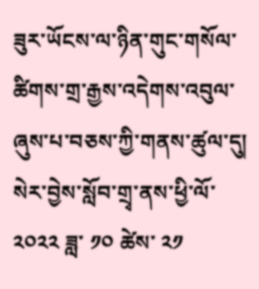ཟུར་ཡོངས་ལ་ཉིན་གུང་གསོལ་ཚིགས་གྲ་རྒྱས་འདེགས་འབུལ་ཞུས་པ་བཅས་ཀྱི་གནས་ཚུལ་དུ།
སེར་བྱེས་སློབ་གྲྭ་ནས་ཕྱི་ལོ་ ༢༠༢༢ ཟླ་ ༡༠ ཚེས་ ༢༡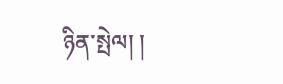ཉིན་སྤེལ། །